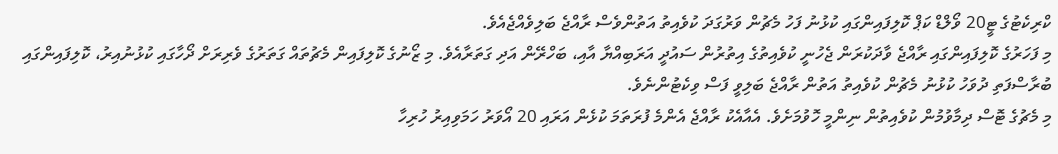ކްރިކެޓުގެ ޓީ20 ވޯލްޑް ކަޕް ކޮލިފައިންގައި ކުޅުނު ފަހު މެޗުން ވަރުގަދަ ކުވެއިތު އަތުންވެސް ރާއްޖެ ބަލިވެއްޖެއެވެ.
މި ފަހަރުގެ ކޮލިފައިންގައި ރާއްޖެ ވާދަކުރަން ޖެހުނީ ކުވެއިތުގެ އިތުރުން ސައުދީ އަރަބިއްޔާ އާއި، ބަހްރޭން އަދި ގަތަރާއެވެ. މި ޒޯނުގެ ކޮލިފައިން މެޗުތައް ގަތަރުގެ ވެރިރަށް ދޯހާގައި ކުޅުނުއިރު، ކޮލިފައިންގައި ބުރާސްފަތި ދުވަހު ކުޅުނު މެޗުން ކުވެއިތު އަތުން ރާއްޖެ ބަލިވީ ފަސް ވިކެޓުންނެވެ.
މި މެޗުގެ ޓޮސް ދިމާވުމުން ކުވެއިތުން ނިންމީ ހޮވުމަށެވެ. އެއާއެކު ރާއްޖެ އެންމެ ފުރަތަމަ ކުޅެން އަރައި 20 އޯވަރު ހަމަވިއިރު ހުރިހާ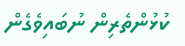ކުޅުންތެރިން ނުބައިވެގެން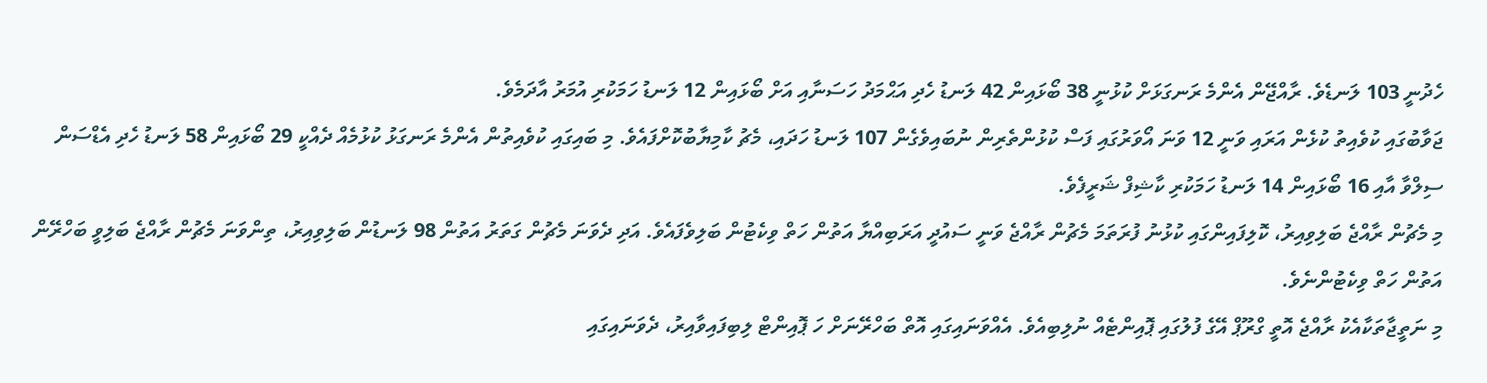ހެދުނީ 103 ލަނޑެވެ. ރާއްޖޭން އެންމެ ރަނގަޅަށް ކުޅުނީ 38 ބޯޅައިން 42 ލަނޑު ހެދި އަޙްމަދު ހަސަނާއި އަށް ބޯޅައިން 12 ލަނޑު ހަމަކުރި އުމަރު އާދަމެވެ.
ޖަވާބުގައި ކުވެއިތު ކުޅެން އަރައި ވަނީ 12 ވަނަ އޯވަރުގައި ފަސް ކުޅުންތެރިން ނުބައިވެގެން 107 ލަނޑު ހަދައި، މެޗު ކާމިޔާބުކޮށްފައެވެ. މި ބައިގައި ކުވެއިތުން އެންމެ ރަނގަޅު ކުޅުމެއް ދެއްކީ 29 ބޯޅައިން 58 ލަނޑު ހެދި އެޑްސަން ސިލްވާ އާއި 16 ބޯޅައިން 14 ލަނޑު ހަމަކުރި ކާޝިފް ޝަރީފެވެ.
މި މެޗުން ރާއްޖެ ބަލިވިއިރު، ކޮލިފައިންގައި ކުޅުނު ފުރަތަމަ މެޗުން ރާއްޖެ ވަނީ ސައުދީ އަރަބިއްޔާ އަތުން ހަތް ވިކެޓުން ބަލިވެފައެވެ. އަދި ދެވަނަ މެޗުން ގަތަރު އަތުން 98 ލަނޑުން ބަލިވިއިރު، ތިންވަނަ މެޗުން ރާއްޖެ ބަލިވީ ބަހްރޭން އަތުން ހަތް ވިކެޓުންނެވެ.
މި ނަތީޖާތަކާއެކު ރާއްޖެ އޮތީ ގްރޫޕް އޭގެ ފުލުގައި ޕޮއިންޓެއް ނުލިބިއެވެ. އެއްވަނައިގައި އޮތް ބަހްރޭނަށް ހަ ޕޮއިންޓް ލިބިފައިވާއިރު، ދެވަނައިގައި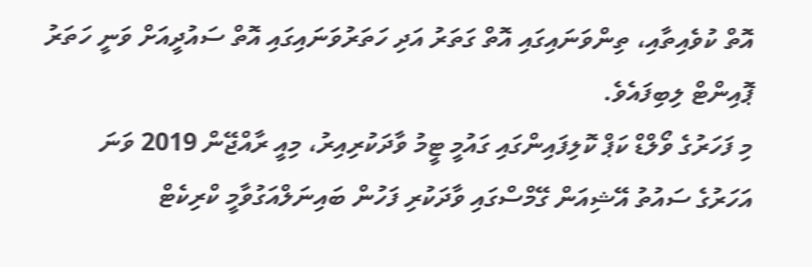އޮތް ކުވެއިތާއި، ތިންވަނައިގައި އޮތް ގަތަރު އަދި ހަތަރުވަނައިގައި އޮތް ސައުދީއަށް ވަނީ ހަތަރު ޕޮއިންޓް ލިބިފައެވެ.
މި ފަހަރުގެ ވޯލްޑް ކަޕް ކޮލިފައިންގައި ގައުމީ ޓީމު ވާދަކުރިއިރު، މިއީ ރާއްޖޭން 2019 ވަނަ އަހަރުގެ ސައުތު އޭޝިއަން ގޭމްސްގައި ވާދަކުރި ފަހުން ބައިނަލްއަގުވާމީ ކްރިކެޓް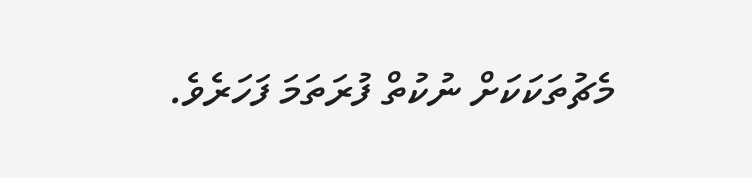މެޗުތަކަކަށް ނުކުތް ފުރަތަމަ ފަހަރެވެ.